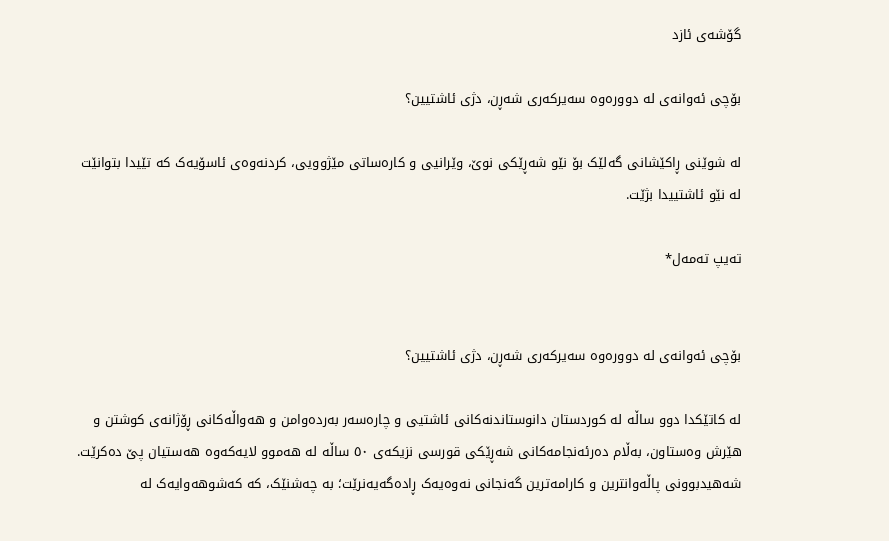گۆشەی ئازد

بۆچی ئەوانەی لە دوورەوە سەیرکەری شەڕن، دژی ئاشتیین؟

لە شوێنی ڕاکێشانی گەلێک بۆ نێو شەڕێکی نوێ، وێرانیی و کارەساتی مێژوویی، کردنەوەی ئاسۆیەک کە تێیدا بتوانێت لە نێو ئاشتییدا بژێت.

تەیپ تەمەل*


بۆچی ئەوانەی لە دوورەوە سەیرکەری شەڕن، دژی ئاشتیین؟

لە کاتێکدا دوو ساڵە لە کوردستان دانوستاندنەکانی ئاشتیی و چارەسەر بەردەوامن و هەواڵەکانی ڕۆژانەی کوشتن و هێرش وەستاون، بەڵام دەرئەنجامەکانی شەڕێکی قورسی نزیکەی ٥٠ ساڵە لە هەموو لایەکەوە هەستیان پێ دەکرێت. شەهیدبوونی پاڵەوانترین و کارامەترین گەنجانی نەوەیەک ڕادەگەیەنرێت؛ بە چەشنێک، کە کەشوهەوایەک لە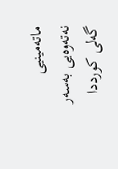ماتەمینیی نەتەوەیی بەسەر گەلی کورددا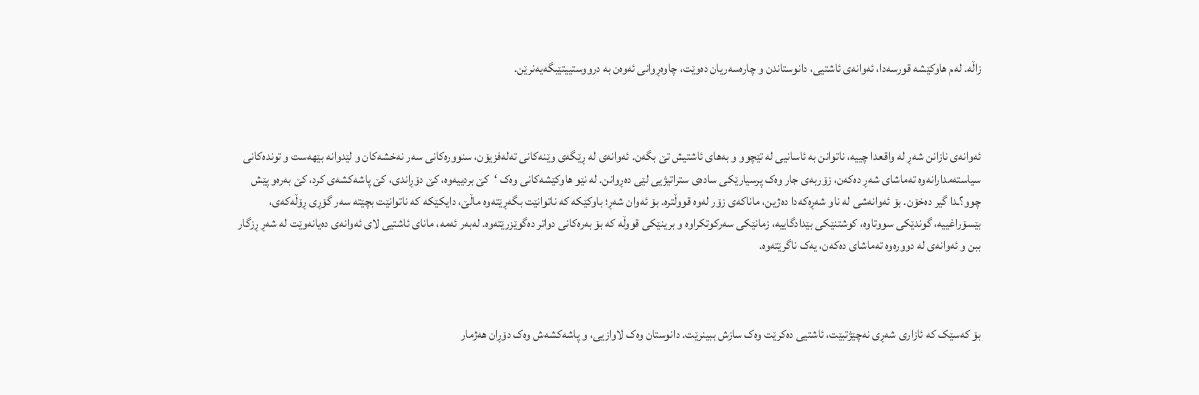زاڵە. لەم هاوکێشە قورسەدا، ئەوانەی ئاشتیی، دانوستاندن و چارەسەریان دەوێت، چاوەڕوانی ئەوەن بە درووستییتێبگەیەنرێن.



ئەوانەی نازانن شەڕ لە واقعدا چییە، ناتوانن بە ئاسانیی لە تێچوو و بەهای ئاشتیش تێ بگەن. ئەوانەی لە ڕێگەی وێنەکانی تەلەفزیۆن، سنوورەکانی سەر نەخشەکان و لێدوانە بێهەست و توندەکانی سیاستەمدارانەوە تەماشای شەڕ دەکەن، زۆربەی جار وەک پرسیارێکی سادەی ستراتیژیی لێی دەڕوانن. لە نێو هاوکێشەکانی وەک ‘کێ بردییەوە، کێ دۆڕاندی، کێ پاشەکشەی کرد، کێ بەرەو پێش چوو؟ـدا گیر دەخۆن. بۆ ئەوانەشی لە ناو شەڕەکەدا دەژین، ماناکەی زۆر لەوە قووڵترە. بۆ ئەوان شەڕ؛ باوکێکە کە ناتوانێت بگەڕێتەوە ماڵێ، دایکێکە کە ناتوانێت بچێتە سەر گۆڕی ڕۆڵەکەی، بێسۆراغییە، گوندێکی سووتاوە، کوشتنێکی بێدادگاییە، زمانێکی سەرکوتکراوە و برینێکی قووڵە کە بۆ بەرەکانی دواتر دەگوێزرێتەوە. لەبەر ئەمە، مانای ئاشتیی لای ئەوانەی دەیانەوێت لە شەڕ ڕزگار ببن و ئەوانەی لە دوورەوە تەماشای دەکەن، یەک ناگرێتەوە.



بۆ کەسێک کە ئازاری شەڕی نەچێژتبێت، ئاشتیی دەکرێت وەک سازش ببینرێت. دانوستان وەک لاوازیی، و پاشەکشەش وەک دۆڕان هەژمار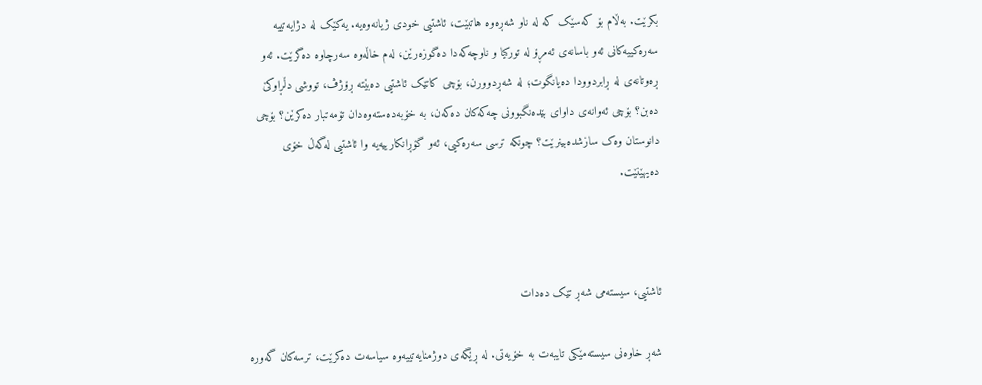بکرێت. بەڵام بۆ کەسێک کە لە ناو شەڕەوە هاتبێت، ئاشتیی خودی ژیانەوەیە. یەکێک لە دژایەتییە سەرەکییەکانی ئەو باسانەی ئه‌مڕۆ لە تورکیا و ناوچەکەدا دەگوزەرێن، لەم خاڵەوە سەرچاوە دەگرێت. ئەو ڕەوتانەی لە ڕابردوودا دەیانگوت؛ لە شەڕدوورن، بۆچی کاتێک ئاشتیی دەبێتە ڕۆژڤ، تووشی دڵڕاوکێ دەبن؟ بۆچی ئەوانەی داوای بێدەنگبوونی چەکەکان دەکەن، بە خۆبەدەستەوەدان تۆمەتبار دەکرێن؟ بۆچی دانوستان وەک سازشدەبینرێت؟ چونکە ترسی سەرەکیی، ئەو گۆڕانکارییەیە وا ئاشتیی لەگەڵ خۆی دەیهێنێت.



ئاشتیی، سیستەمی شەڕ تێک دەدات

شەڕ خاوەنی سیستەمێکی تایبەت بە خۆیەتی. لە ڕێگەی دوژمنایەتییەوە سیاسەت دەکرێت، ترسەکان گەورە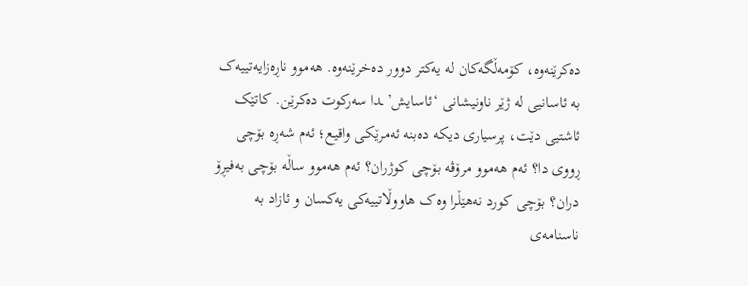دەکرێنەوە، کۆمەڵگەکان لە یەکتر دوور دەخرێنەوە. هەموو ناڕەزایەتییەک بە ئاسانیی لە ژێر ناونیشانی ‘ئاسایش’ـدا سەرکوت دەکرێن. کاتێک ئاشتیی دێت، پرسیاری دیکە دەبنە ئەمرێکی واقيع؛ ئەم شەڕە بۆچی ڕووی دا؟ ئەم هەموو مرۆڤە بۆچی کوژران؟ ئەم هەموو ساڵە بۆچی بەفیڕۆ دران؟ بۆچی کورد نەهێڵرا وەک هاووڵاتییەکی یەکسان و ئازاد بە ناسنامەی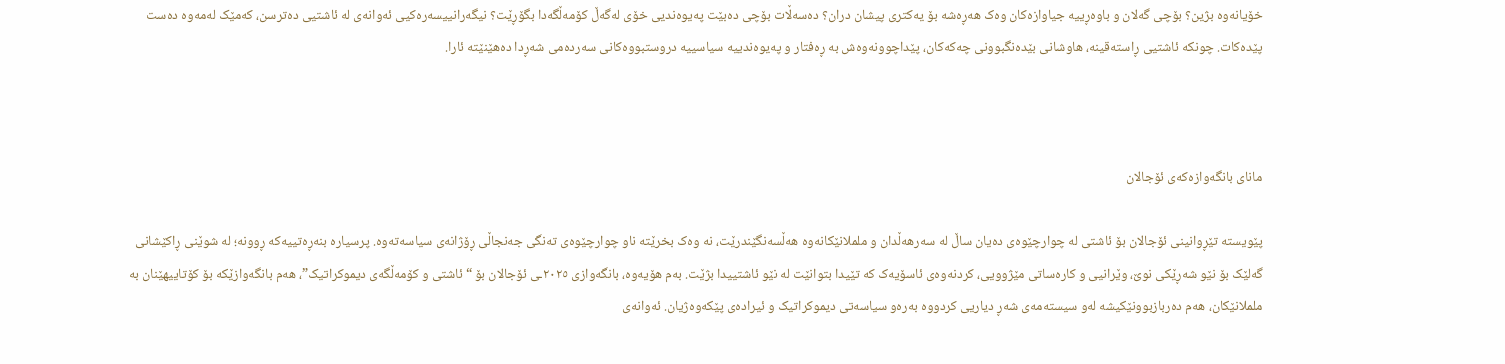خۆیانەوە بژین؟ بۆچی گەلان و باوەڕییە جیاوازەکان وەک هەڕەشە بۆ یەکتری پیشان دران؟ دەسەڵات بۆچی دەبێت پەیوەندیی خۆی لەگەڵ کۆمەڵگەدا بگۆڕێت؟ نیگەرانییسەرەکیی ئەوانەی لە ئاشتیی دەترسن، کەمێک لەمەوە دەست پێدەکات. چونکە ئاشتیی ڕاستەقینە، هاوشانی بێدەنگبوونی چەکەکان، پێداچوونەوەش بە ڕەفتار و پەیوەندییە سیاسییە دروستبووەکانی سەردەمی شەڕدا دەهێنێتە ئارا.



مانای بانگەوازەکەی ئۆجالان

پێویستە تێڕوانینی ئۆجالان بۆ ئاشتی لە چوارچێوەی دەیان ساڵ لە سەرهەڵدان و ململانێکانەوە هەڵسەنگێندرێت، نە وەک بخرێتە ناو چوارچێوەی تەنگی جەنجاڵی ڕۆژانەی سیاسەتەوە. پرسیارە بنەڕەتییەکە ڕوونە؛ لە شوێنی ڕاکێشانی گەلێک بۆ نێو شەڕێکی نوێ، وێرانیی و کارەساتی مێژوویی، کردنەوەی ئاسۆیەک کە تێیدا بتوانێت لە نێو ئاشتییدا بژێت. بەم هۆیەوە، بانگەوازی ٢٠٢٥ـی ئۆجالان بۆ “ئاشتی و کۆمەڵگەی دیموکراتیک”، هەم بانگەوازێکە بۆ کۆتاییهێنان بە ململانێکان، هەم دەربازبوونێکیشە لەو سیستەمەی شەڕ دیاریی کردووە بەرەو سیاسەتی دیموکراتیک و ئیرادەی پێکەوەژیان. ئەوانەی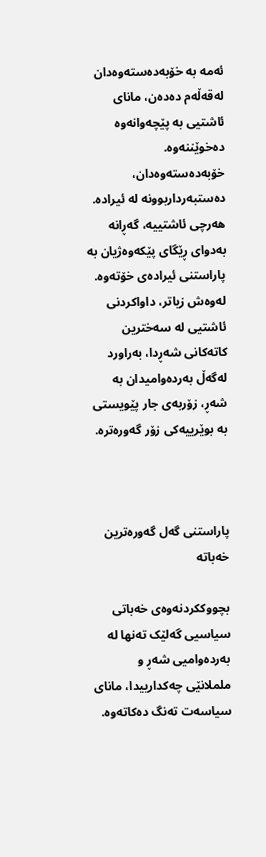ئەمە بە خۆبەدەستەوەدان لەقەڵەم دەدەن، مانای ئاشتیی بە پێچەوانەوە دەخوێننەوە. خۆبەدەستەوەدان، دەستبەرداربوونە لە ئیرادە. هەرچی ئاشتییە، گەڕانە بەدوای ڕێگای پێکەوەژیان بە پاراستنی ئیرادەی خۆتەوە. لەوەش زیاتر، داواکردنی ئاشتیی لە سەخترین کاتەکانی شەڕدا، بەراورد لەگەڵ بەردەوامیدان بە شەڕ، زۆربەی جار پێویستی بە بوێرییەکی زۆر گەورەترە.



پاراستنی گەل گەورەترین خەباتە

بچووککردنەوەی خەباتی سیاسیی گەلێک تەنها لە بەردەوامیی شەڕ و ململانێی چەکدارییدا، مانای سیاسەت تەنگ دەکاتەوە.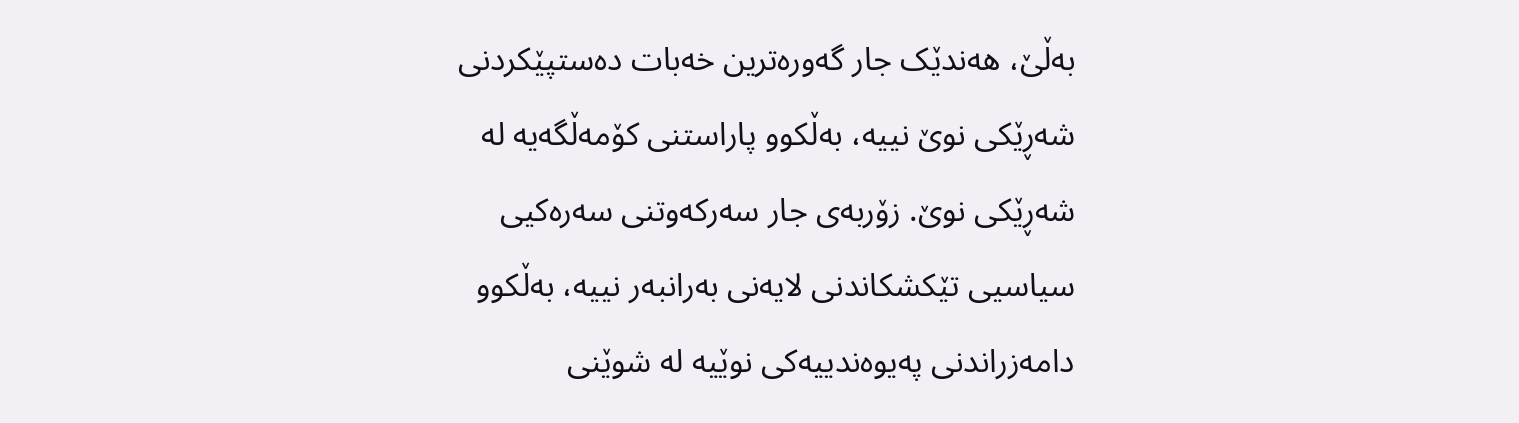بەڵێ، هەندێک جار گەورەترین خەبات دەستپێکردنی شەڕێکی نوێ نییە، بەڵکوو پاراستنی کۆمەڵگەیە لە شەڕێکی نوێ. زۆربەی جار سەرکەوتنی سەرەکیی سیاسیی تێکشکاندنی لایەنی بەرانبەر نییە، بەڵکوو دامەزراندنی پەیوەندییەکی نوێیە لە شوێنی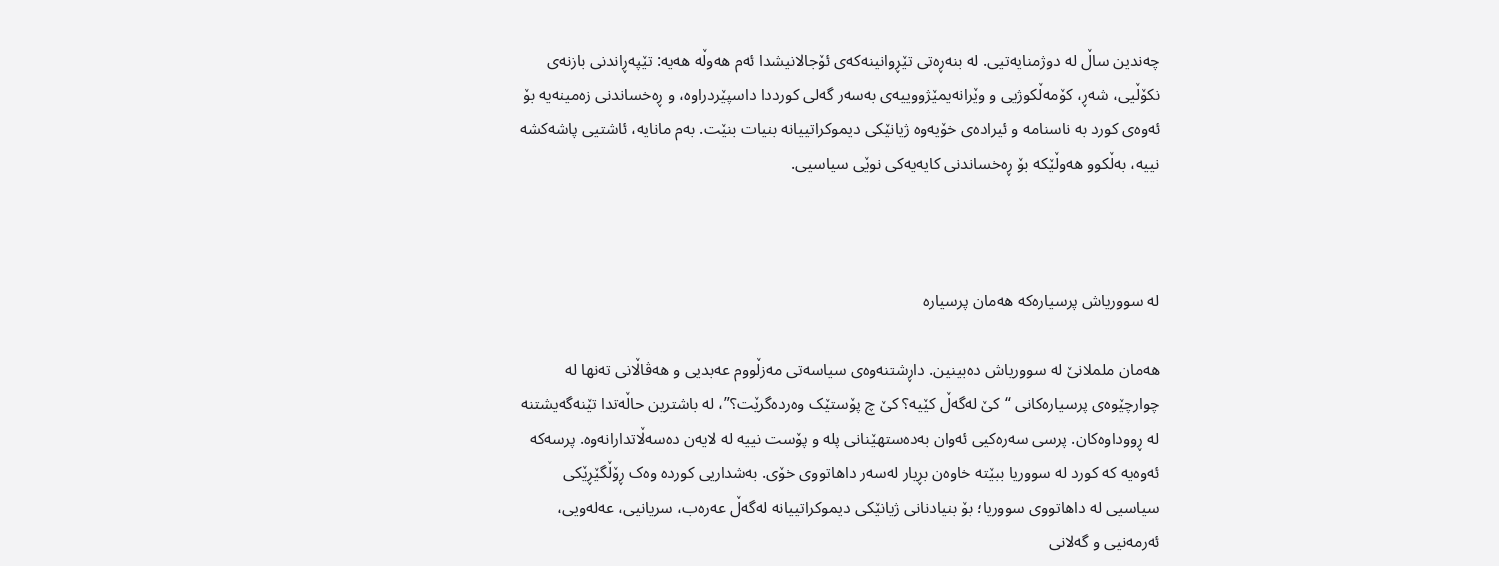چەندین ساڵ لە دوژمنایەتیی. لە بنەڕەتی تێڕوانینەکەی ئۆجالانیشدا ئەم هەوڵە هەیە: تێپەڕاندنی بازنەی نکۆڵیی، شەڕ، کۆمەڵکوژیی و وێرانەیمێژووییەی بەسەر گەلی کورددا داسپێردراوە، و ڕەخساندنی زەمینەیە بۆ ئەوەی کورد بە ناسنامە و ئیرادەی خۆیەوە ژیانێکی دیموکراتییانە بنیات بنێت. بەم مانایە، ئاشتیی پاشەکشە نییە، بەڵکوو هەوڵێکە بۆ ڕەخساندنی کایەیەکی نوێی سیاسیی.



لە سووریاش پرسیارەکە هەمان پرسیارە

هەمان ململانێ لە سووریاش دەبینین. داڕشتنەوەی سیاسەتی مەزڵووم عەبدیی و هەڤاڵانی تەنها لە چوارچێوەی پرسیارەکانی “کێ لەگەڵ کێیە؟ کێ چ پۆستێک وەردەگرێت؟”، لە باشترین حاڵەتدا تێنەگەیشتنە لە ڕووداوەکان. پرسی سەرەکیی ئەوان بەدەستهێنانی پلە و پۆست نییە لە لایەن دەسەڵاتدارانەوە. پرسەکە ئەوەیە کە کورد لە سووریا ببێتە خاوەن بڕیار لەسەر داهاتووی خۆی. بەشداریی کوردە وەک ڕۆڵگێڕێکی سیاسیی لە داهاتووی سووریا؛ بۆ بنیادنانی ژیانێکی دیموکراتییانە لەگەڵ عەرەب، سریانیی، عەلەویی، ئەرمەنیی و گەلانی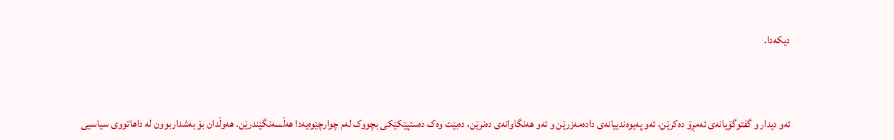دیکەدا.



ئەو دیدار و گفتوگۆیانەی ئەمڕۆ دەکرێن، ئەو پەیوەندییانەی دادەمەزرێن و ئەو هەنگاوانەی دەنرێن، دەبێت وەک دەستپێکێکی بچووک لەم چوارچێوەیەدا هەڵسەنگێندرێن. هەوڵدان بۆ بەشداربوون لە داهاتووی سیاسیی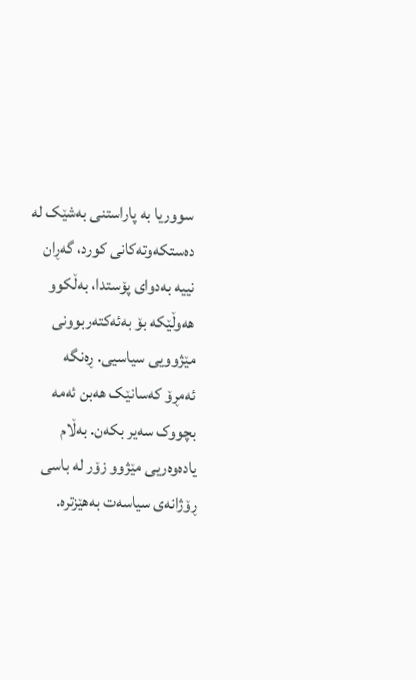سووریا بە پاراستنی بەشێک لە دەستکەوتەکانی کورد، گەڕان نییە بەدوای پۆستدا، بەڵکوو هەوڵێکە بۆ بەئەکتەربوونی مێژوویی سیاسیی. ڕەنگە ئەمڕۆ کەسانێک هەبن ئەمە بچووک سەیر بکەن. بەڵام یادەوەریی مێژوو زۆر لە باسی ڕۆژانەی سیاسەت بەهێزترە.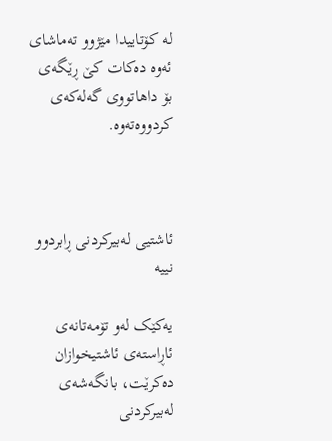لە کۆتاییدا مێژوو تەماشای ئەوە دەکات کێ ڕێگەی بۆ داهاتووی گەلەکەی کردووەتەوە.



ئاشتیی لەبیرکردنی ڕابردوو نییە

یەکێک لەو تۆمەتانەی ئاڕاستەی ئاشتیخوازان دەکرێت، بانگەشەی لەبیرکردنی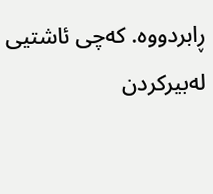ڕابردووە. کەچی ئاشتیی لەبیرکردن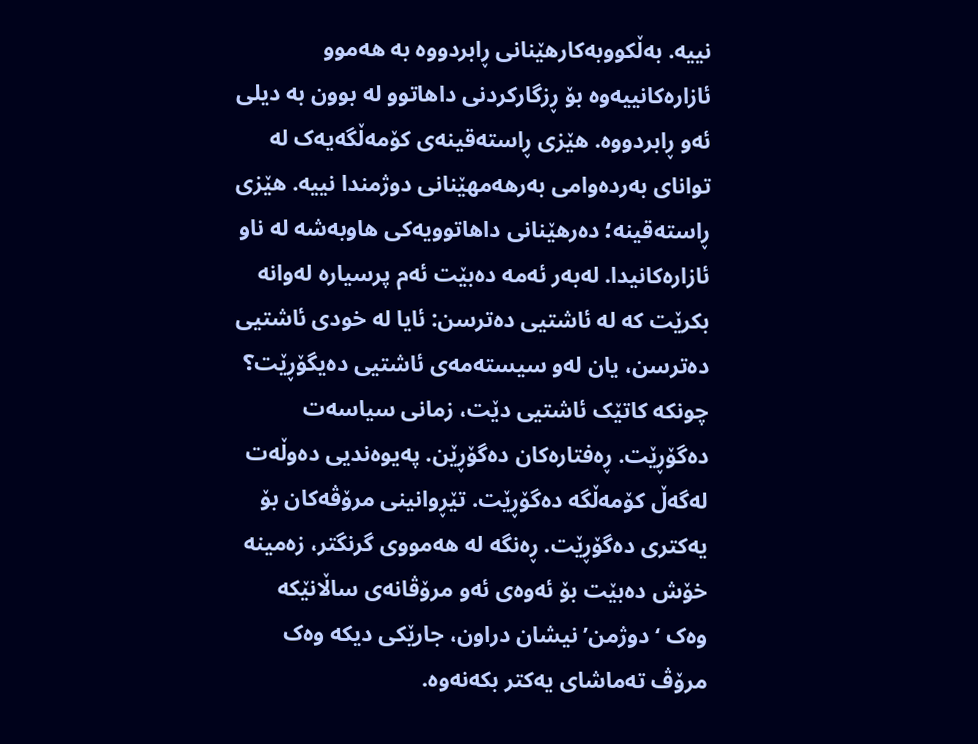نییە. بەڵکووبەکارهێنانی ڕابردووە بە هەموو ئازارەکانییەوە بۆ ڕزگارکردنی داهاتوو لە بوون بە دیلی ئەو ڕابردووە. هێزی ڕاستەقینەی کۆمەڵگەیەک لە توانای بەردەوامی بەرهەمهێنانی دوژمندا نییە. هێزی ڕاستەقینە؛ دەرهێنانی داهاتوویەکی هاوبەشە لە ناو ئازارەکانیدا. لەبەر ئەمە دەبێت ئەم پرسیارە لەوانە بكرێت کە لە ئاشتیی دەترسن: ئایا لە خودی ئاشتیی دەترسن، یان لەو سیستەمەی ئاشتیی دەیگۆڕێت؟ چونکە کاتێک ئاشتیی دێت، زمانی سیاسەت دەگۆڕێت. ڕەفتارەکان دەگۆڕێن. پەیوەندیی دەوڵەت لەگەڵ کۆمەڵگە دەگۆڕێت. تێڕوانینی مرۆڤەکان بۆ یەکتری دەگۆڕێت. ڕەنگە لە هەمووی گرنگتر، زەمینە خۆش دەبێت بۆ ئەوەی ئەو مرۆڤانەی ساڵانێکە وەک ‘دوژمن’ نیشان دراون، جارێکی دیکە وەک مرۆڤ تەماشای یەکتر بکەنەوە.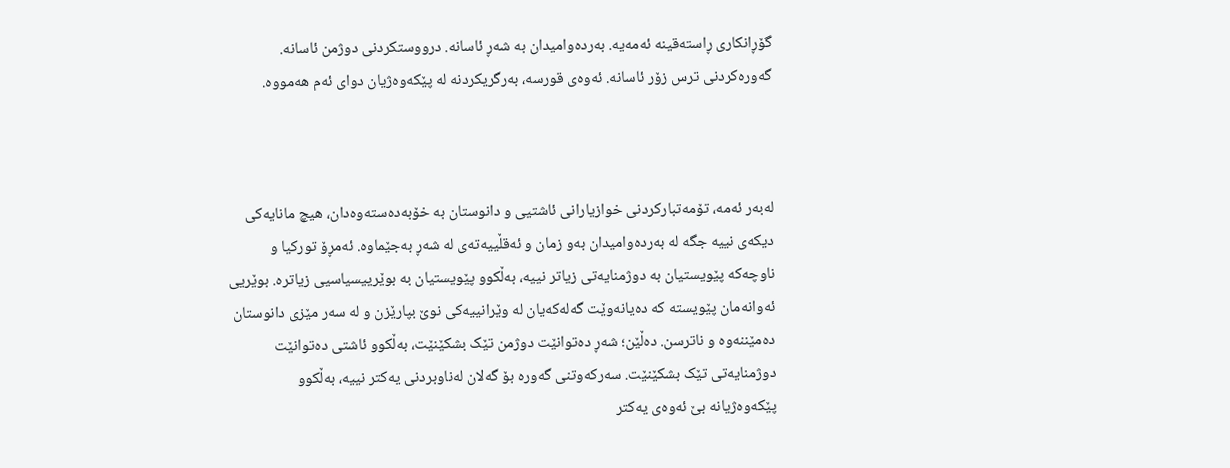گۆڕانکاری ڕاستەقینە ئەمه‌یە. بەردەوامیدان بە شەڕ ئاسانە. درووستکردنی دوژمن ئاسانە. گەورەکردنی ترس زۆر ئاسانە. ئەوەی قورسە، بەرگریکردنە لە پێکەوەژیان دوای ئەم هەمووە.



لەبەر ئەمە، تۆمەتبارکردنی خوازیارانی ئاشتیی و دانوستان بە خۆبەدەستەوەدان، هیچ مانایەکی دیکەی نییە جگە لە بەردەوامیدان بەو زمان و ئەقڵییەتەی لە شەڕ بەجێماوە. ئەمڕۆ تورکیا و ناوچەکە پێویستیان بە دوژمنایەتی زیاتر نییە، بەڵکوو پێویستیان بە بوێرییسیاسیی زیاترە. بوێریی ئەوانەمان پێویستە کە دەیانەوێت گەلەکەیان لە وێرانییەکی نوێ بپارێزن و لە سەر مێزی دانوستان دەمێننەوە و ناترسن. دەڵێن؛ شەڕ دەتوانێت دوژمن تێک بشکێنێت، بەڵکوو ئاشتی دەتوانێت دوژمنایەتی تێک بشکێنێت. سەرکەوتنی گەورە بۆ گەلان لەناوبردنی یەکتر نییە، بەڵکوو پێکەوەژیانە بێ ئەوەی یەکتر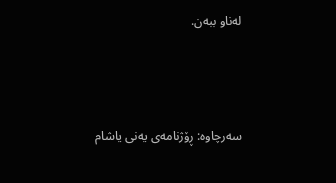لەناو ببەن.



سەرچاوە: ڕۆژنامەی یەنی یاشام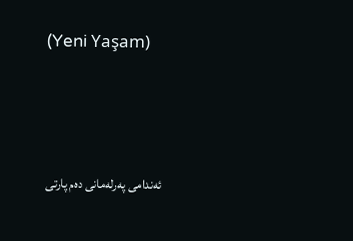(Yeni Yaşam)



ئەندامی پەرلەمانی دەم پارتی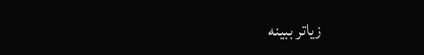زیاتر ببینە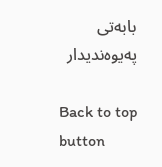بابەتی پەیوەندیدار

Back to top button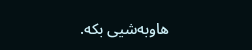هاوبەشیی بکە.